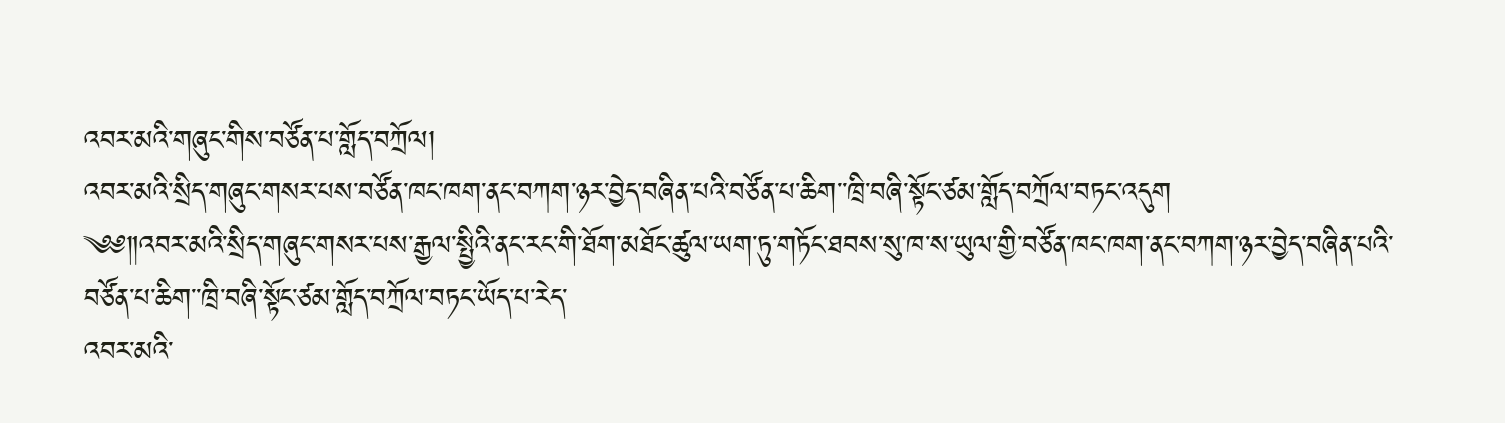འབར་མའི་གཞུང་གིས་བཙོན་པ་གློད་བཀྲོལ།
འབར་མའི་སྲིད་གཞུང་གསར་པས་བཙོན་ཁང་ཁག་ནང་བཀག་ཉར་བྱེད་བཞིན་པའི་བཙོན་པ་ཆིག་་ཁྲི་བཞི་སྟོང་ཙམ་གློད་བཀྲོལ་བཏང་འདུག
༄༅༎འབར་མའི་སྲིད་གཞུང་གསར་པས་རྒྱལ་སྤྱིའི་ནང་རང་གི་ཐོག་མཐོང་ཚུལ་ཡག་ཏུ་གཏོང་ཐབས་སུ་ཁ་ས་ཡུལ་གྱི་བཙོན་ཁང་ཁག་ནང་བཀག་ཉར་བྱེད་བཞིན་པའི་བཙོན་པ་ཆིག་་ཁྲི་བཞི་སྟོང་ཙམ་གློད་བཀྲོལ་བཏང་ཡོད་པ་རེད་
འབར་མའི་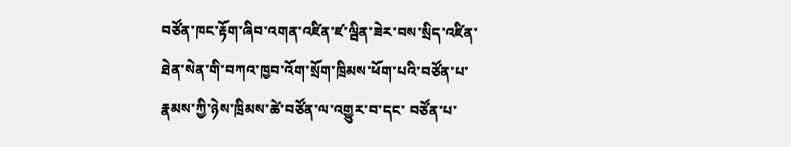བཙོན་ཁང་རྟོག་ཞིབ་འགན་འཛིན་ཛ་ལྦིན་ཟེར་བས་སྲིད་འཛིན་ཐེན་སེན་གི་བཀའ་ཁྱབ་འོག་སྲོག་ཁྲིམས་ཕོག་པའི་བཙོན་པ་རྣམས་ཀྱི་ཉེས་ཁྲིམས་ཚེ་བཙོན་ལ་འགྱུར་བ་དང་ བཙོན་པ་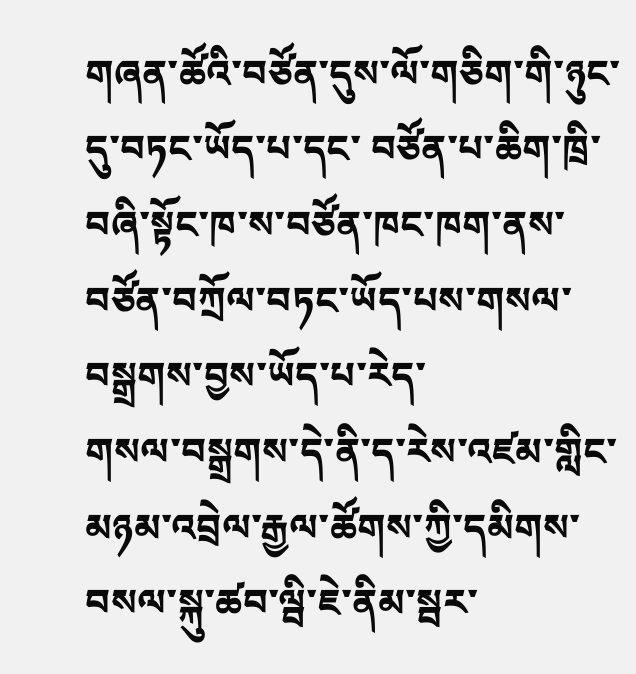གཞན་ཚོའི་བཙོན་དུས་ལོ་གཅིག་གི་ཉུང་དུ་བཏང་ཡོད་པ་དང་ བཙོན་པ་ཆིག་ཁྲི་བཞི་སྟོང་ཁ་ས་བཙོན་ཁང་ཁག་ནས་བཙོན་བཀྲོལ་བཏང་ཡོད་པས་གསལ་བསྒྲགས་བྱས་ཡོད་པ་རེད་
གསལ་བསྒྲགས་དེ་ནི་ད་རེས་འཛམ་གླིང་མཉམ་འབྲེལ་རྒྱལ་ཚོགས་ཀྱི་དམིགས་བསལ་སྐུ་ཚབ་ལྦི་ཇེ་ནིམ་སྦར་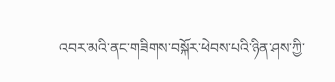འབར་མའི་ནང་གཟིགས་བསྐོར་ཕེབས་པའི་ཉིན་ཤས་ཀྱི་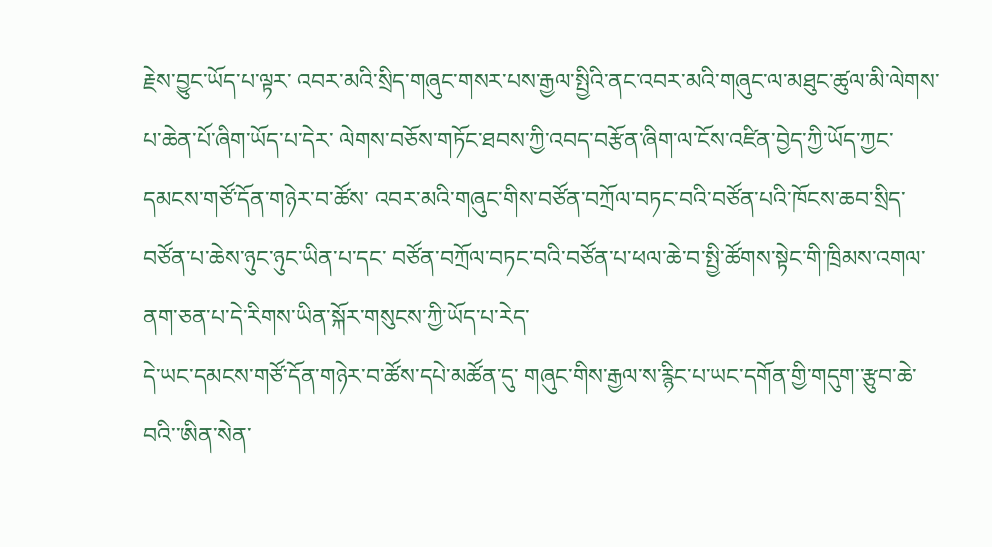རྗེས་བྱུང་ཡོད་པ་ལྟར་ འབར་མའི་སྲིད་གཞུང་གསར་པས་རྒྱལ་སྤྱིའི་ནང་འབར་མའི་གཞུང་ལ་མཐུང་ཚུལ་མི་ལེགས་པ་ཆེན་པོ་ཞིག་ཡོད་པ་དེར་ ལེགས་བཅོས་གཏོང་ཐབས་ཀྱི་འབད་བརྩོན་ཞིག་ལ་ངོས་འཛིན་བྱེད་ཀྱི་ཡོད་ཀྱང་ དམངས་གཙོ་དོན་གཉེར་བ་ཚོས་ འབར་མའི་གཞུང་གིས་བཙོན་བཀྲོལ་བཏང་བའི་བཙོན་པའི་ཁོངས་ཆབ་སྲིད་བཙོན་པ་ཆེས་ཉུང་ཉུང་ཡིན་པ་དང་ བཙོན་བཀྲོལ་བཏང་བའི་བཙོན་པ་ཕལ་ཆེ་བ་སྤྱི་ཚོགས་སྟེང་གི་ཁྲིམས་འགལ་ནག་ཅན་པ་དེ་རིགས་ཡིན་སྐོར་གསུངས་ཀྱི་ཡོད་པ་རེད་
དེ་ཡང་དམངས་གཙོ་དོན་གཉེར་བ་ཚོས་དཔེ་མཚོན་དུ་ གཞུང་གིས་རྒྱལ་ས་རྙིང་པ་ཡང་དགོན་གྱི་གདུག་་རྩུབ་ཆེ་བའི་་ཨིན་སེན་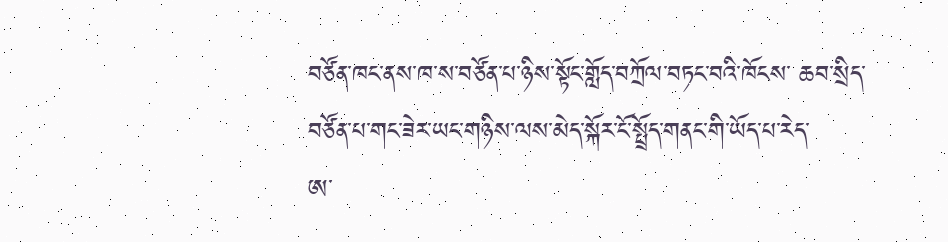བཙོན་ཁང་ནས་ཁ་ས་བཙོན་པ་ཉིས་སྟོང་གློད་བཀྲོལ་བཏང་བའི་ཁོངས་ ཆབ་སྲིད་བཙོན་པ་གང་ཟེར་ཡང་གཉིས་ལས་མེད་སྐོར་ངོ་སྤྲོད་གནང་གི་ཡོད་པ་རེད་
ཨ་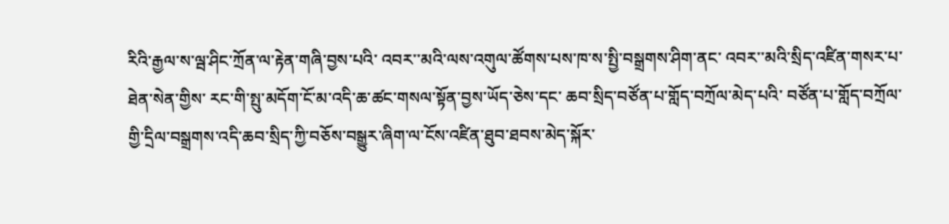རིའི་རྒྱལ་ས་ལྦ་ཤིང་ཀྲོན་ལ་རྟེན་གཞི་བྱས་པའི་ འབར་་མའི་ལས་འགུལ་ཚོགས་པས་ཁ་ས་སྤྱི་བསྒྲགས་ཤིག་ནང་ འབར་་མའི་སྲིད་འཛིན་གསར་པ་ ཐེན་སེན་གྱིས་ རང་གི་སྤུ་མདོག་ངོ་མ་འདི་ཆ་ཚང་གསལ་སྟོན་བྱས་ཡོད་ཅེས་དང་ ཆབ་སྲིད་བཙོན་པ་གློད་བཀྲོལ་མེད་པའི་ བཙོན་པ་གློད་བཀྲོལ་གྱི་དྲིལ་བསྒྲགས་འདི་ཆབ་སྲིད་ཀྱི་བཅོས་བསྒྱུར་ཞིག་ལ་ངོས་འཛིན་ཐུབ་ཐབས་མེད་སྐོར་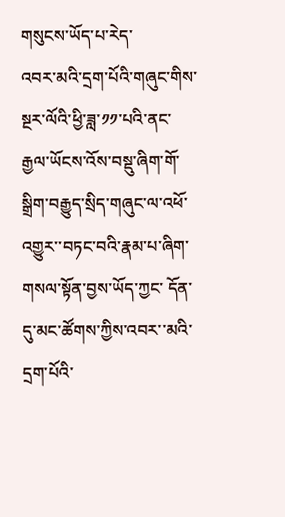གསུངས་ཡོད་པ་རེད་
འབར་མའི་དྲག་པོའི་གཞུང་གིས་སྔར་ལོའི་ཕྱི་ཟླ་༡༡་པའི་ནང་ རྒྱལ་ཡོངས་འོས་བསྡུ་ཞིག་གོ་སྒྲིག་བརྒྱུད་སྲིད་གཞུང་ལ་འཕོ་འགྱུར་་བཏང་བའི་རྣམ་པ་ཞིག་གསལ་སྟོན་བྱས་ཡོད་ཀྱང་ དོན་དུ་མང་ཚོགས་ཀྱིས་འབར་་མའི་དྲག་པོའི་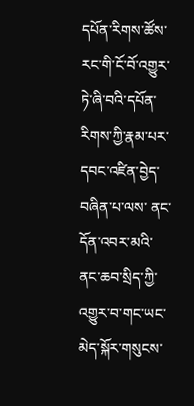དཔོན་རིགས་ཚོས་ རང་གི་ངོ་བོ་འགྱུར་ཏེ་ཞི་བའི་དཔོན་རིགས་ཀྱི་རྣམ་པར་ དབང་འཛིན་བྱེད་བཞིན་པ་ལས་ ནང་དོན་འབར་མའི་ནང་ཆབ་སྲིད་ཀྱི་འགྱུར་བ་གང་ཡང་མེད་སྐོར་གསུངས་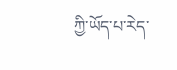ཀྱི་ཡོད་པ་རེད་